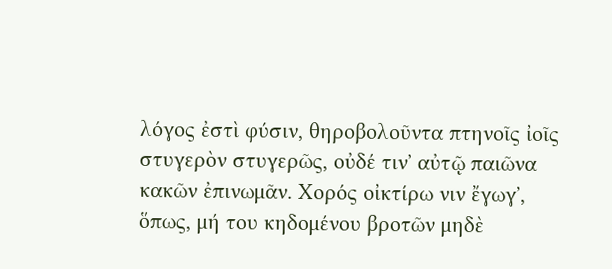λόγος ἐστὶ φύσιν, θηροβολοῦντα πτηνοῖς ἰοῖς στυγερὸν στυγερῶς, οὐδέ τινʼ αὐτῷ παιῶνα κακῶν ἐπινωμᾶν. Χορός οἰκτίρω νιν ἔγωγʼ, ὅπως, μή του κηδομένου βροτῶν μηδὲ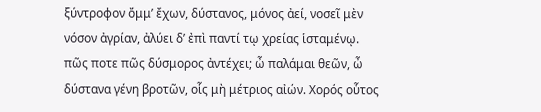ξύντροφον ὄμμʼ ἔχων, δύστανος, μόνος ἀεί, νοσεῖ μὲν νόσον ἀγρίαν, ἀλύει δʼ ἐπὶ παντί τῳ χρείας ἱσταμένῳ. πῶς ποτε πῶς δύσμορος ἀντέχει; ὦ παλάμαι θεῶν, ὦ δύστανα γένη βροτῶν, οἷς μὴ μέτριος αἰών. Χορός οὗτος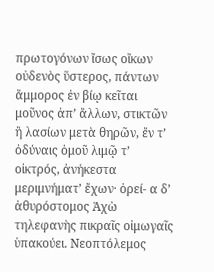πρωτογόνων ἴσως οἴκων οὐδενὸς ὕστερος, πάντων ἄμμορος ἐν βίῳ κεῖται μοῦνος ἀπʼ ἄλλων, στικτῶν ἢ λασίων μετὰ θηρῶν, ἔν τʼ ὀδύναις ὁμοῦ λιμῷ τʼ οἰκτρός, ἀνήκεστα μεριμνήματʼ ἔχων· ὀρεί- α δʼ ἀθυρόστομος Ἀχὼ τηλεφανὴς πικραῖς οἰμωγαῖς ὑπακούει. Νεοπτόλεμος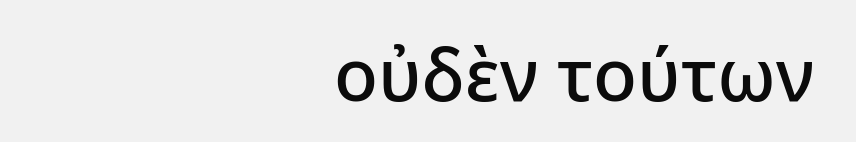οὐδὲν τούτων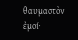θαυμαστὸν ἐμοί·